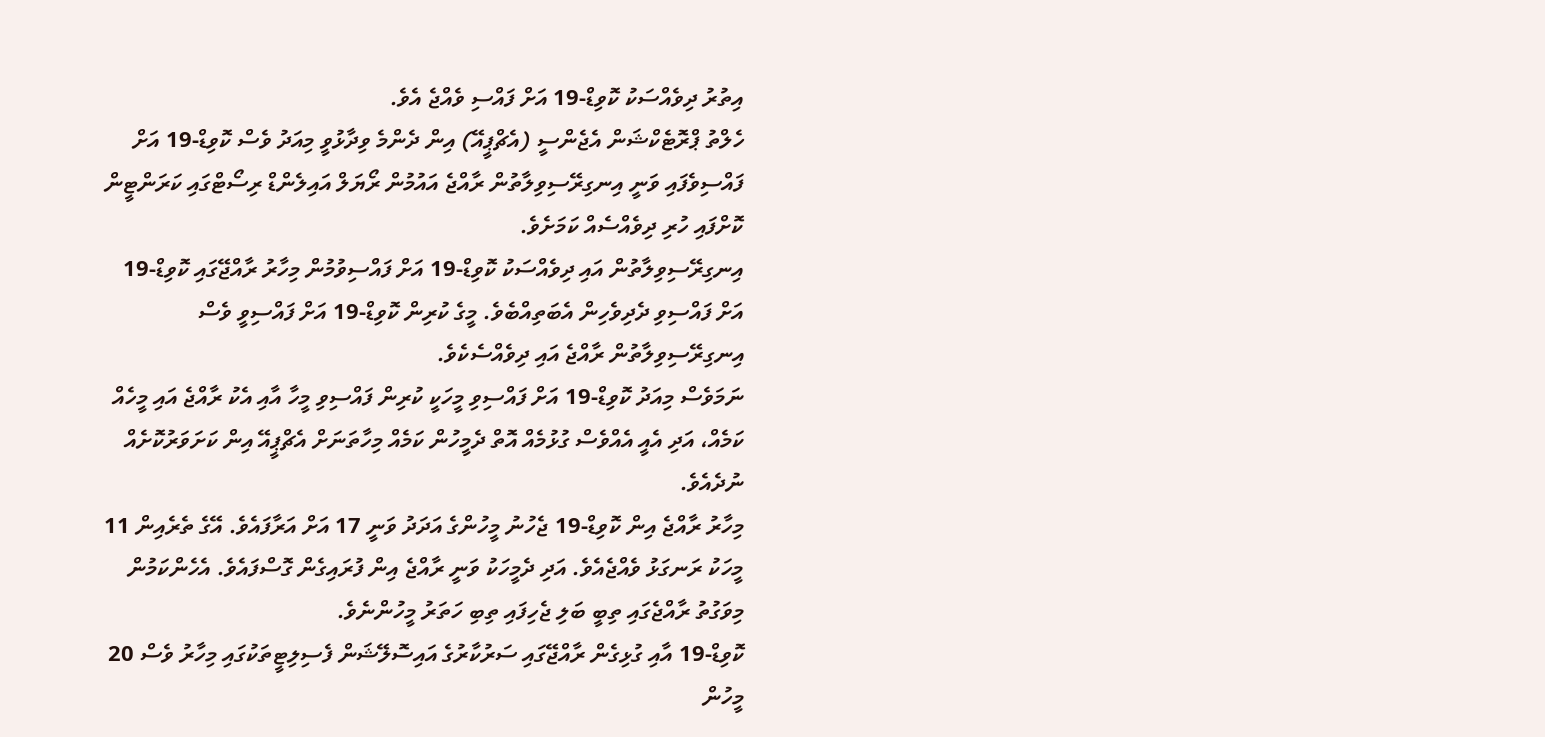އިތުރު ދިވެއްސަކު ކޮވިޑް-19 އަށް ފައްސި ވެއްޖެ އެވެ.
ހެލްތު ޕްރޮޓެކްޝަން އެޖެންސީ (އެޗްޕީއޭ) އިން ދެންމެ ވިދާޅުވީ މިއަދު ވެސް ކޮވިޑް-19 އަށް ފައްސިވެފައި ވަނީ އިނގިރޭސިވިލާތުން ރާއްޖެ އައުމުން ރޯޔަލް އައިލެންޑް ރިސޯޓްގައި ކަރަންޓީން ކޮށްފައި ހުރި ދިވެއްސެއް ކަމަށެވެ.
އިނގިރޭސިވިލާތުން އައި ދިވެއްސަކު ކޮވިޑް-19 އަށް ފައްސިވުމުން މިހާރު ރާއްޖޭގައި ކޮވިޑް-19 އަށް ފައްސިވި ދެދިވެހިން އެބަތިއްބެވެ. މީގެ ކުރިން ކޮވިޑް-19 އަށް ފައްސިވީ ވެސް އިނގިރޭސިވިލާތުން ރާއްޖެ އައި ދިވެއްސެކެވެ.
ނަމަވެސް މިއަދު ކޮވިޑް-19 އަށް ފައްސިވި މީހަކީ ކުރިން ފައްސިވި މީހާ އާއި އެކު ރާއްޖެ އައި މީހެއް ކަމެއް، އަދި އެއީ އެއްވެސް ގުޅުމެއް އޮތް ދެމީހުން ކަމެއް މިހާތަނަށް އެޗްޕީއޭ އިން ކަށަވަރުކޮށެއް ނުދެއެވެ.
މިހާރު ރާއްޖެ އިން ކޮވިޑް-19 ޖެހުނު މީހުންގެ އަދަދު ވަނީ 17 އަށް އަރާފައެވެ. އޭގެ ތެރެއިން 11 މީހަކު ރަނގަޅު ވެއްޖެއެވެ. އަދި ދެމީހަކު ވަނީ ރާއްޖެ އިން ފުރައިގެން ގޮސްފައެވެ. އެހެންކަމުން މިވަގުތު ރާއްޖެގައި ތިބީ ބަލި ޖެހިފައި ތިބި ހަތަރު މީހުންނެވެ.
ކޮވިޑް-19 އާއި ގުޅިގެން ރާއްޖޭގައި ސަރުކާރުގެ އައިސޮލޭޝަން ފެސިލިޓީތަކުގައި މިހާރު ވެސް 20 މީހުން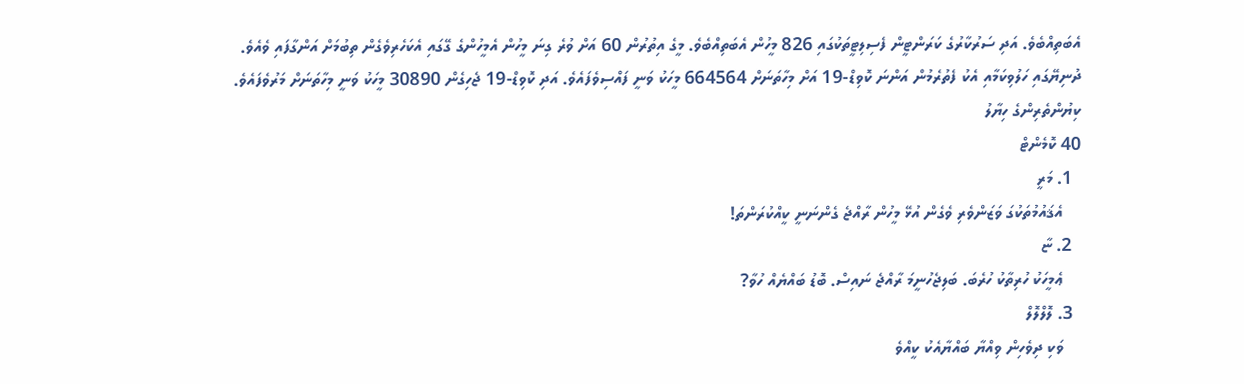އެބަތިއްބެވެ. އަދި ސަރުކާރުގެ ކަރަންޓީން ފެސިލިޓީތަކުގައި 826 މީހުން އެބަތިއްބެވެ. މީގެ އިތުރުން 60 އަށް ވުރެ ގިނަ މީހުން އެމީހުންގެ ގޭގައި އެކަހެރިވެގެން ތިބުމަށް އަންގާފައި ވެއެވެ.
ދުނިޔޭގައި ހަލުވިކަމާއި އެކު ފެތުރެމުން އަންނަ ކޮވިޑް-19 އަށް މިހާތަނަށް 664564 މީހަކު ވަނީ ފައްސިވެފައެވެ. އަދި ކޮވިޑް-19 ޖެހިގެން 30890 މީހަކު ވަނީ މިހާތަނަށް މަރުވެފައެވެ.
ކިޔުންތެރިންގެ ހިޔާލު
40 ކޮމެންޓް
  1. މަރީ
    އެޤައުމުތަކުގަ ވަޒަންވެރި ވެގެން އުޅޭ މީހުން ރާއްޖެ ގެންނަނީ ކީއްކުރަންތަ!
  2. ޏާ
    ޢެމީހަކު ހުރިތާކު ހުރެބަ. ބަލިޖެހުނީމަ ރާއްޖެ ނައިސް. ބޮޑު ބައްޔެއް ހުވާ?
  3. ލޮލްލޮލް
    ވަކި ދިވެހިން ވިއްޔާ ބައްޔާއެކު ކީއްވެ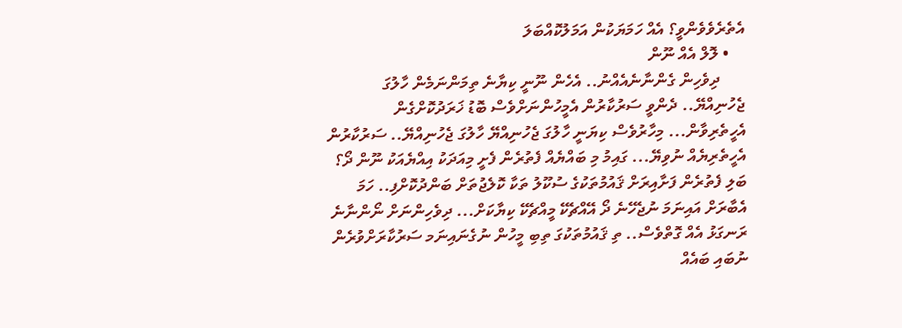އެތެރެވެވެންވީ؟ އެއް ހަމަޔަކުން އަމަލުކޮއްބަލަ
    • ލޮލް އެއް ނޫން
      ދިވެހިން ގެންނާނެއެއްނު.. އެހެން ނޫނީ ކިޔާނެ ތިމަންނަމެން ހާލުގަ ޖެހުނިއްޔޭ.. ދެންވީ ސަރުކާރުން އެމީހުންނަށްވެސް ބޮޑު ޚަރަދުކޮށްގެން އެހީތެރިވާން... މިހާރުވެސް ކިޔަނީ ހާލުގަ ޖެހުނިއްޔޭ ހާލުގަ ޖެހުނިއްޔޭ.. ސަރުކާރުން އެހީތެރިޔެއް ނުވިޔޭ... ގައިމު މި ބައްޔެއް ފެތުރެން ފެށީ މިއަދަކު އިއްޔެއަކު ނޫން ދޯ؟ ބަލި ފެތުރެން ފަށާއިރަށް ޤައުމުތަކުގެ ސުކޫލު ތަކާ ކޮލެޖުތަށް ބަންދުކޮށްފި.. ހަމަ އެބާރަށް އައިނަމަ ނުޖެހޭނެ ދޯ އޭއްޗެކޭ މީއްޗެކޭ ކިޔާކަށް... ދިވެހިންނަށް ނޯންނާނެ ރަނގަޅު އެއް ގޮތްވެސް.. ތި ޤައުމުތަކުގަ ތިބި މީހުން ނުގެނައިނަމ ސަރުކާރަށްވުރެން ނުބައި ބައެއް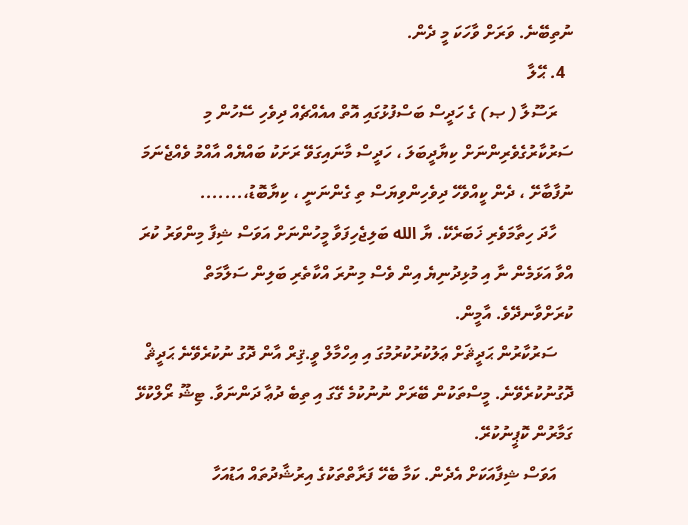ނުތިބޭނެ. ވަރަށް ވާހަކަ މީ ދެން.
  4. ޙޭލާ
    ރަސޫލާ ( ޞ) ގެ ހަދީސް ބަސްފުޅުގައި އޮތް އއެއްޗެއް ދިވެހި ސޭހުން މި ސަރުކާރުގެވެރިންނަށް ކިޔާދީބަލަ ، ހަދީސް މާނައިގަވޭ ރަށަކު ބައްޔެއް އާއްމު ވެއްޖެނަމަ ނުފާބާށޭ ، ދެން ކީއްވެހޭ ދިވެހިންވިޔަސް ތި ގެންނަނީ ، ކިޔާބޮޑު،.......
    ހާދަ ހިތާމަވެރި ޚަބަރެކޭ. ޔާ الله ބަލިޖެހިފަވާ މީހުންނަށް އަވަސް ޝިފާ މިންވަރު ކުރަ އްވާ އަޅަމެން ނާ އި މުޅިދުނިޔެ އިން ވެސް މިނުރަ އްކާތެރި ބަލިން ސަލާމަތް ކުރަށްވާނދޭވެ. އާމީން.
    ސަރުކާރުން ޙަދީޘަށް ޢަލުކުރުކުރުމުގަ އި އިހްމާލް ވީ.ޤިރް އާން ދޮގު ނުކުރެވޭނެ ޙަދީޘް ދޮގުނުކުރެވޭނެ. މީސްތަކުން ބޭރަށް ނުނުކުމެ ގޭގަ އި ތިބެ ދުޢާ ދަންނަވާ. ޓިޝޫ ރޯލްކުޅޭ ގަމާރުން ކޮޕީނުކުރޭ.
    އަވަސް ޝިފާއަކަށް އެދެން. ކަމާ ބެހޭ ފަރާތްތަކުގެ އިރުޝާދުތައް އަޑުއަހާ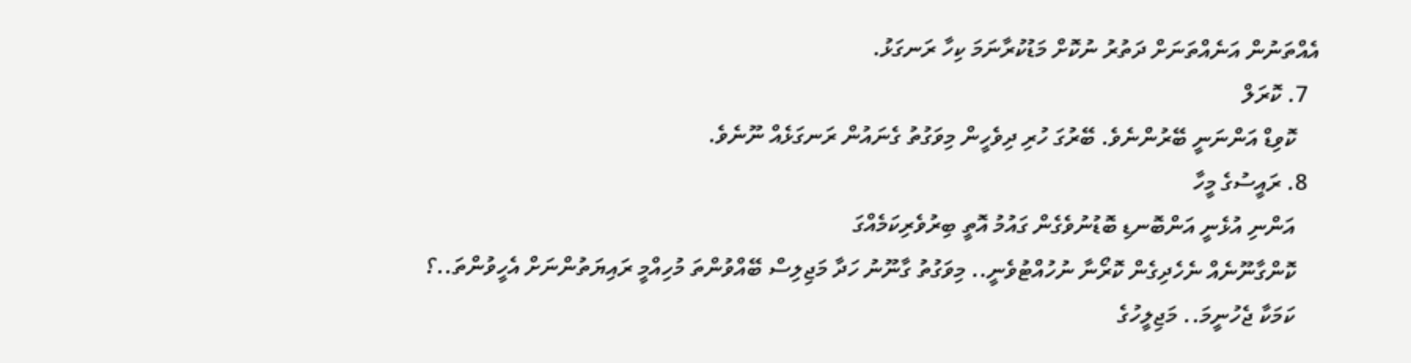އެއްތަނުން އަނެއްތަނަށް ދަތުރު ނުކޮށް މަޑުކުރާނަމަ ކިހާ ރަނގަޅު.
  7. ކޮރަލް
    ކޮވިޑް އަންނަނީ ބޭރުންނެވެ. ބޭރުގަ ހުރި ދިވެހީން މިވަގުތު ގެނައުން ރަނގަޅެއް ނޫނެވެ.
  8. ރައީސުގެ މީހާ
    އަންނި އުޅެނީ އަންބޮނޑި ބޮޑުނުވެގެން ގައުމު އޮތީ ބިރުވެރިކަމެއްގަ
    ކޮންގާނޫނެއް ނެހެދިގެން ކޮރޯނާ ނުހުއްޓުވެނީ.. މިވަގުތު ގާނޫނު ހަދާ މަޖިލިސް ބޭއްވުންތަ މުހިއްމީ ރައިޔަތުންނަށް އެހީވުންތަ..؟
    ކަމަކާ ޖެހުނީމަ.. މަޖިލީހުގެ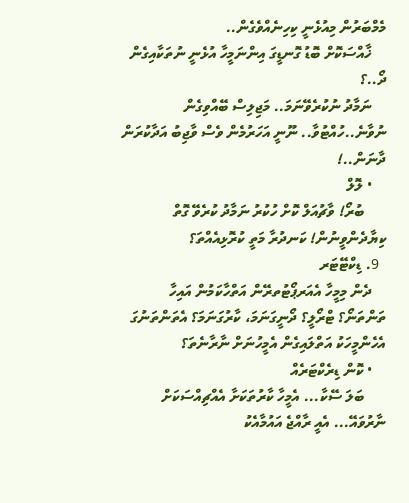މެމްބަރުން މިއުޅެނީ ކިހިނެއްވެގެން..
    ޚާއްސަކޮށް ބޮޑު ގޮނޑީގަ އިންނަމީހާ އުޅެނީ ނުތަކާއިގެން ދޯ..؟
    ނަމާދު ނުކުރެވޭނަމަ.. މަޖިލިސް ބޭއްވިގެން ނުވާނެ..ހުއްޓުވާ.. ނޫނީ އަހަރުމެން ވެސް ވާޖިބު އަދާކުރަން ދާނަން..!
    • ލޮލް
      ބުރޯ! ވާޗުއަލް ކޮށް ހުކުރު ނަމާދު ކުރެވޭ ގޮތް ކިޔާދެންވީނުން! ކަނދުރާ މަތީ ކުރޮޅިއެއްތަ؟
  9. ޑިކްޓޭޓަރ
    ދެން މިމީހާ އެއަރޕޯޓުތރޭން އަތްހާކަމުން އައިހާ ތަންތަނޯ؟ ޓްރޯލީ؟ ދޯނީގަނަމަ، ކާރުގަނަމަ؟ އެތަންތަނުގަ އެހެންމީހަކު އަތްލައިގެން އެމީހުނަށް ނާރާނެތަ؟
    • ކޮން ޑިރެކްޓަރެއް
      ބަލަ ސޭކާ... އެމީހާ ކާރުތަކަށާ އެއްޗިއްސަކަށް ނާރުވައޭ... އެއީ ރާއްޖެ އައުމާއެކު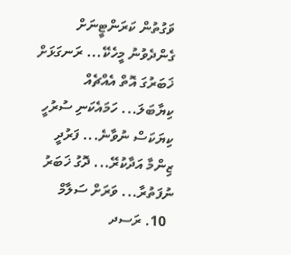ވަގުތުން ކަރަންޓީނަށް ގެންދެވުނު މީހެކޭ... ރަނގަޅަށް ޚަބަރުގަ އޮތް އެއްޗެއް ކިޔާބަލަ... ހަމައެކަނި ސުރުހީ ކިޔަކަސް ނުވާނެ... ފަރުދީ ޒިންމާ އަދާކުރޭ... ދޮގު ޚަބަރު ނުފަތުރާ... ވަރަށް ސަލާމް
  10. ރަސދ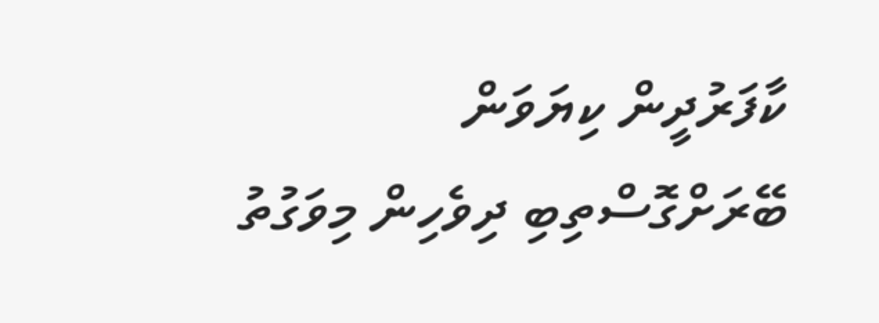ކާފަރުދީން ކިޔަވަން ބޭރަށްގޮސްތިބި ދިވެހިން މިވަގުތު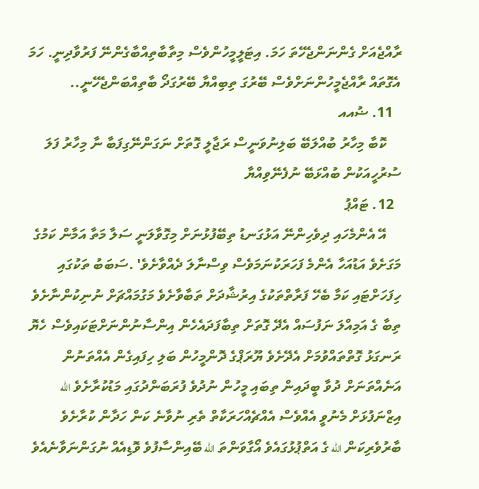ރާއްޖެއަށް ގެންނަންޖެހޭތަ ހަމަ. އިޓަލީމީހުންވެސް މިތާބާތިއްބާގެންނޭ ފަރުވާދިނީ. ހަމަ އެގޮތައް ރާއްޖެމީހުންނަށްވެސް ބޭރުގަ ތިބިއްޔާ ބޭރުގަދޯ ބާތިއްބަންޖެހޭނީ..
  11. ޟުއއ
    ކޮބާ މިހާރު ބުއްލަބޭ ބަލިނުވަނީސް ރަޖާލީ ގޮތަށް ނަގަންނޭގިފަބާ ނާ މިހާރު ފަލަ ސުރުހީއަކުން ބުއްޅަބޭ ނުފެނޭވިއްޔާ
  12. ޓައްޕު
    އޭ އެންމެހައި ދިވެހިންނޭ އަޅުގަނޑު ތިބޭފުޅުނަށް މިގޮވާލަނީ ސަލާ މަތާ އަމާން ކަމުގެ މަގަށެވެ އަޑުއަހާ އެންމެ ފަހަރަކުނަމަވެސް ވިސްނާލަ ދެއްވާށެވެ' .ސަބަބު ތަކުގައި ހިފަހަށްޓައި ކަމާ ބެހޭ ފަރާތްތަކުގެ އިރުޝާދަށް ތަބާވާށެވެ މަގުމައްޗަށް ނުނިކުންނާށެވެ ތިބާ ގެ އަމިއްލަ ނަފުސައް އެދޭ ގޮތަށް ތިބާފަދައެހެން އިންސާނުންނަށްޓަކައިވެސް ހެޔޮ ރަނގަޅު ގޮތްތައްވުމަށް އެދޭށެވެ ޔޫރަޕްގެ ދޮންމީހުން ބަލި ހިފައިގެން އެއްތަނުން އަނެއްތަނަށް ދުވާ ބީދައިން ތިބައި މީހުން ނުދުވެ ފުރަބަންދުގައި މަޑުކުރާށެވެ الله އިޒްނަފުޅަށް މެނުވީ އެއްވެސް އެއްޗެއްހަރަކާތް ތެރި ނުވާނެ ކަން ހަދާން ކުރާށެވެ ބާރުވެރިކަން الله ގެ އަތްޕުޅުގައެވެ އޯގާވަންތަ الله ބޭއިންސާފުވެ ވޮޑިއެއް ނުގަންނަވާނެއެވެ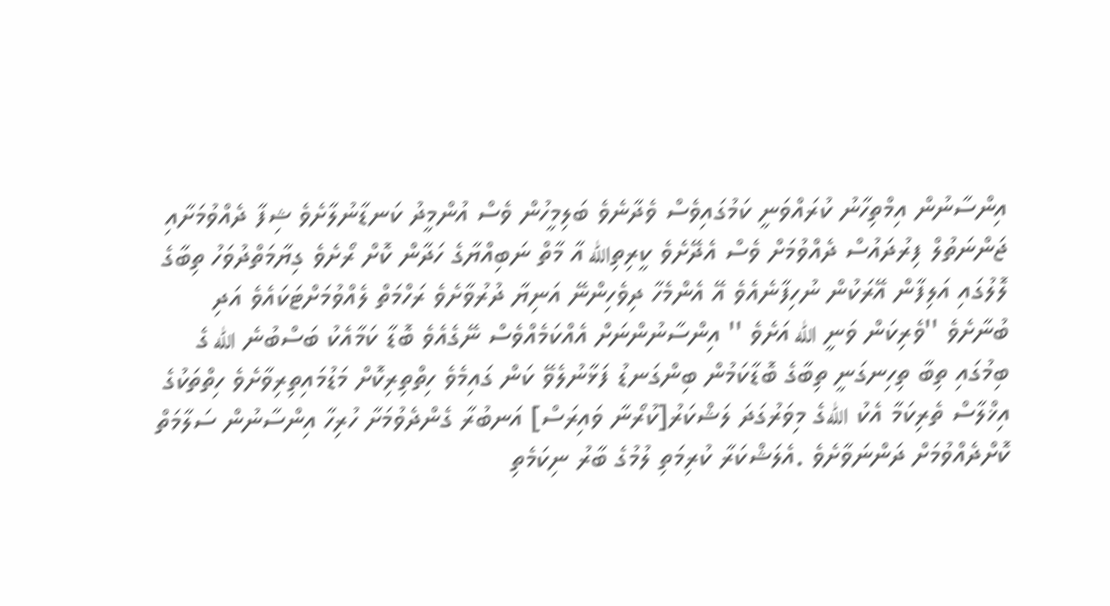އިންސާނުން އިމްތިހާނު ކުރައްވަނީ ކަމުގައިވެސް ވެދާނެވެ ބަލިމީހުން ވެސް އުންމީދު ކަނޑާނުލާށެވެ ޝިފާ ދެއްވުމަށާއި ޖަންނަތުލް ފިރުދައުސް ދެއްވުމަށް ވެސް އެދޭށެވެ ކީރިތިالله އާ މާތް ނަބިއްޔާގެ ހަދާން ކޮށް ރޯށެވެ ގިޔާމަތްދުވަހު ތިބާގެ ލޮލުގައި އަލިފާން އޭރަކުން ނުހިފާނެއެވެ އޭ އެންމެހާ ދިވެހިންނޭ އަނިޔާ ދުރުވާށެވެ ރަހްމަތް ލެއްވުމަށްޓަކައެވެ އަދި ބުނާށެވެ ''ވެރިކަން ވަނީ الله އަށެވެ '' އިންސާނުންނަށް އެއްކަމެއްވެސް ނޭގެއެވެ ބޮޑާ ކަމާއެކު ބަސްބުނެ الله ގެ ބިމުގައި ތިބާ ތިހިނގަނީ ތިބާގެ ބޮޑާކަމުން ބިންގަނޑު ފަޅާނުލެވޭ ކަން ގައިމެވެ ހިތްތިރިކޮށް މަޑުމައިތިރިވާށެވެ ހިތްތަކުގެ އިޚްލާސް ތެރިކަމާ އެކު اللهގެ މިވަރުގަދަ ލަޝްކަރު[ކުރޯނާ ވައިރަސް] އަނބުރާ ގެންދެވުމަށާ ހުރިހާ އިންސާނުން ސަލާމަތް ކޮށްދެއްވުމަށް ދަންނަވާށެވެ .އެލަޝްކަރާ ކުރިމަތި ލުމުގެ ބާރު ނިކަމެތި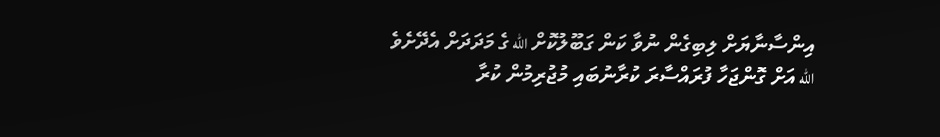އިންސާނާޔަށް ލިބިގެން ނުވާ ކަން ގަބޫލުކޮށް الله ގެ މަދަދަށް އެދޭށެވެ الله އަށް ގޮންޖަހާ ފުރައްސާރަ ކުރާނުބައި މުޖުރިމުން ކުރާ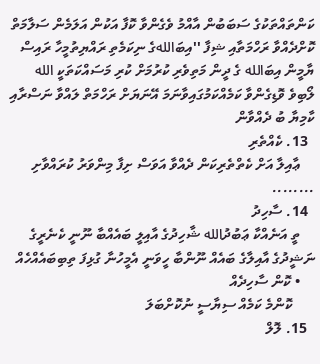ކަންތައްތަކުގެ ސަބަބުން އާއްމު ވެގެންވާ ކޮފާ އަކުން އަލަމެން ސަލާމަތް ކޮށްދެއްވާ ރަހްމަތާއި ޝިފާ ''އިބަاللهގެ ނިކަމެތި ރައްޔިތުމީހާ ރައިސް ޔާމީން އިބަالله ގެ ދީން މަތިވެރި ކުރުމަށް ކުރި މަސައްކަތަކީ الله ލޯބިވެ ވޮޑިގެންވާ ކަމެއްކަމުގައިވާނަމަ އޭނަޔަށް ރަހްމަތް ލައްވާ ނަސްރާއި ކާމިޔާ ބު ދެއްވާން
  13. ކެއްތެރި
    ޢާއިލާ އަށް ކެތްތެރިކަން ދެއްވާ އަވަސް ށިފާ މިންވަރު ކުރައްވާށި ........
  14. ސާހިދު
    ތީ އަނެއްކާ ޢަބުދުالله ޝާހިދުގެ އާއިލީ ބައެއްބާ ނޫނީ ކެނެރީގެ ނަޝީދުގެ އާއިލާގެ ބައެއް ނޫންބާ ހީވަނީ އެމީހުނާ ގުޅިފަ ތިބިބައެއްހެއް
    • ކޮން ސާހިދެއް
      ކޮންމެ ކަމެއް ސިޔާސީ ނުކޮށްބަލަ
  15. ލޮލް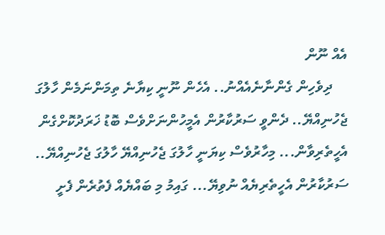އެއް ނޫން
    ދިވެހިން ގެންނާނެއެއްނު.. އެހެން ނޫނީ ކިޔާނެ ތިމަންނަމެން ހާލުގަ ޖެހުނިއްޔޭ.. ދެންވީ ސަރުކާރުން އެމީހުންނަށްވެސް ބޮޑު ޚަރަދުކޮށްގެން އެހީތެރިވާން... މިހާރުވެސް ކިޔަނީ ހާލުގަ ޖެހުނިއްޔޭ ހާލުގަ ޖެހުނިއްޔޭ.. ސަރުކާރުން އެހީތެރިޔެއް ނުވިޔޭ... ގައިމު މި ބައްޔެއް ފެތުރެން ފެށީ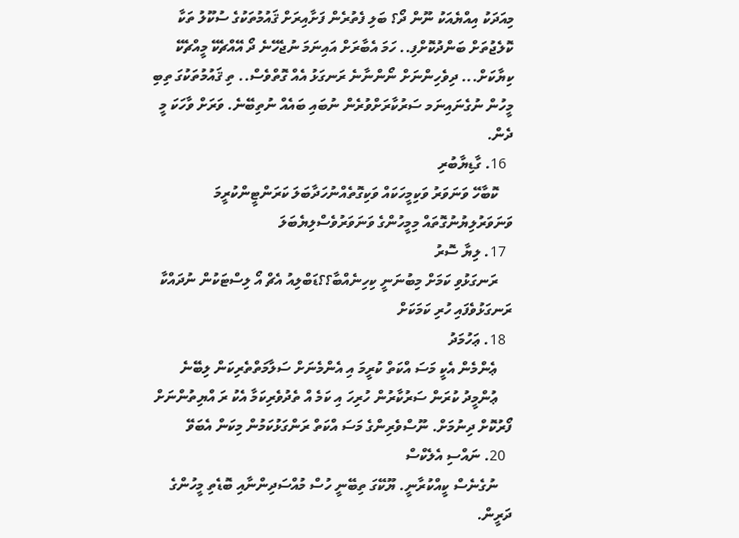މިއަދަކު އިއްޔެއަކު ނޫން ދޯ؟ ބަލި ފެތުރެން ފަށާއިރަށް ޤައުމުތަކުގެ ސުކޫލު ތަކާ ކޮލެޖުތަށް ބަންދުކޮށްފި.. ހަމަ އެބާރަށް އައިނަމަ ނުޖެހޭނެ ދޯ އޭއްޗެކޭ މީއްޗެކޭ ކިޔާކަށް... ދިވެހިންނަށް ނޯންނާނެ ރަނގަޅު އެއް ގޮތްވެސް.. ތި ޤައުމުތަކުގަ ތިބި މީހުން ނުގެނައިނަމ ސަރުކާރަށްވުރެން ނުބައި ބައެއް ނުތިބޭނެ. ވަރަށް ވާހަކަ މީ ދެން.
  16. ގާޑިޔާބުރި
    ކޮބާހޭ ވަނަވަރު ވަކިމީހަކައް ވަކިގޮތެއްނުހަދާބަލަ ކަރަންޓީންކުރީމަ ވަނަވަރުލިޔުނުގޮތައް މިމީހުންގެ ވަނަވަރުވެސްލިޔެބަލަ
  17. ލިޔާ ސޮރު
    ރަނގަޅުވި ކަމަށް މިބުނަނީ ކިހިނެއްބާ؟؟ޑަބްލިއު އެޗް އޯ ލިސްޓަކުން ނުދައްކާ ރަނގަޅުވެފައި ހުރި ކަމަކަށް
  18. ޢަހުމަދު
    ޢެންމެން އެކީ މަސަ އްކަތް ކުރީމަ އި އެންމެނަށް ސަލާމަތްތެރިކަން ލިބޭނެ
    ޢުންމީދު ކުރަން ސަރުކާރުން ހުރިހަ އި ކަމެ އް ތެދުވެރިކަމާ އެކު ރަ އްޔިތުންނަށް ފޯރުކޮށް ދިނުމަށް. ނޫސްވެރިންގެ މަސަ އްކަތް ރަންގަޅުކަމުން މިކަން އެބަވޭ
  20. ނައްސި އެލެކްސް
    ނުގެނެސް ކީއްކުރާނީ. ޔޫކޭގަ ތިބޭނީ ހުސް މުއްސަދިންނާއި ބޮޑެތި މީހުންގެ ދަރީން.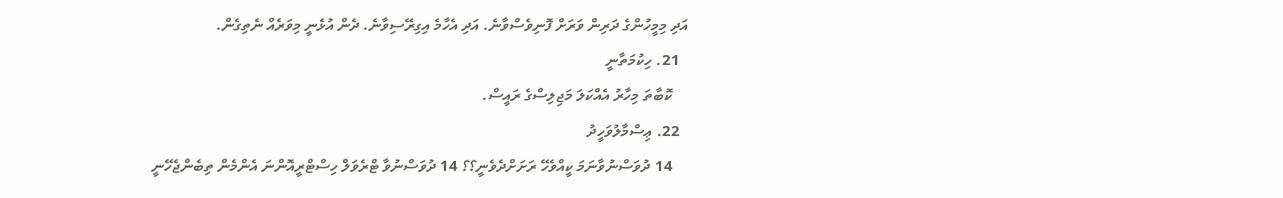އަދި މިމީހުންގެ ދަރިން ވަރަށް ފޮނިވެސްވާނެ. އަދި އެހާމެ އިގިރޭސިވާނެ. ދެން އުޅެނީ މިވަރެއް ނެތިގެން.
  21. ހިކުމަތާނީ
    ކޮބާތަ މިހާރު އެއްކަލަ މަޖިލިސްގެ ރައީސް.
  22. ޢިސްމާލުވަހީދު
    14 ދުވަސްނުވާނަމަ ކީއްވެހޭ ރަށަށްދެވެނީ؟؟ 14 ދުވަސްނުވާ ޓްރެވަލް ހިސްޓްރީއޮންނަ އެންމެން ތިބެންޖެހޭނީ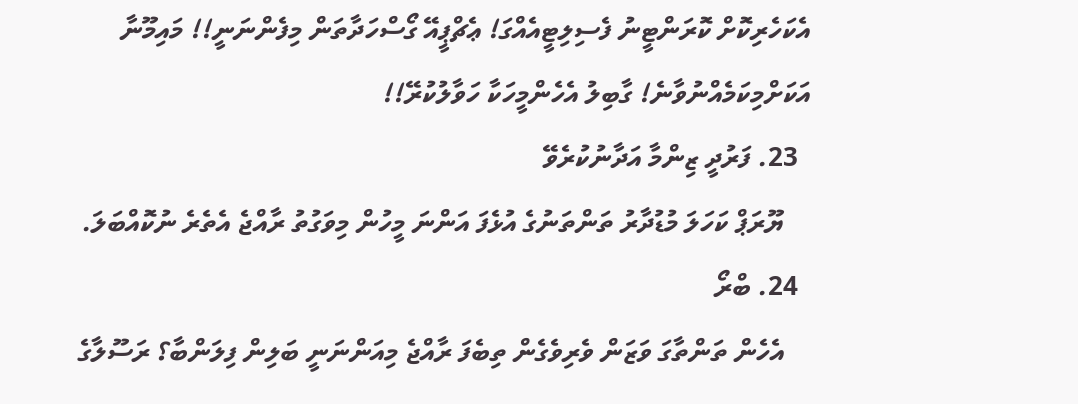އެކަހެރިކޮށް ކޮރަންޓީނު ފެސިލިޓީއެއްގަ! ޢެޗްޕީއޭ ގޯސްހަދާތަން މިފެންނަނީ!! މައިމޫނާ އަކަށްމިކަމެއްނުވާނެ! ގާބިލު އެހެންމީހަކާ ހަވާލުކުރޭ!!
  23. ފަރުދީ ޒިންމާ އަދާނުކުރެވޭ
    ޔޫރަޕް ކަހަލަ މުޑުދާރު ތަންތަނުގެ އުޅެފަ އަންނަ މީހުން މިވަގުތު ރާއްޖެ އެތެރެ ނުކޮއްބަލަ.
  24. ބްރޯ
    އެހެން ތަންތާގަ ވަޒަން ވެރިވެގެން ތިބެފަ ރާއްޖެ މިއަންނަނީ ބަލިން ފިލަންބާ؟ ރަސޫލާގެ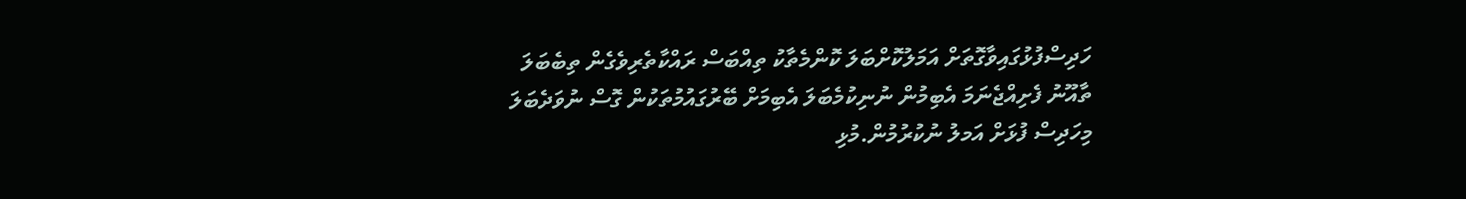ހަދިސްފުޅުގައިވާގޮތަށް އަމަލުކޮށްބަލަ ކޮންމެތާކު ތިއްބަސް ރައްކާތެރިވެގެން ތިބެބަލަ ތާއޫނު ފެށިއްޖެނަމަ އެބިމުން ނުނިކުމެބަލަ އެބިމަށް ބޭރުގައުމުތަކުން ގޮސް ނުވަދެބަލަ މިހަދިސް ފުޅަށް އަމލު ނުކުރުމުން.މުޅި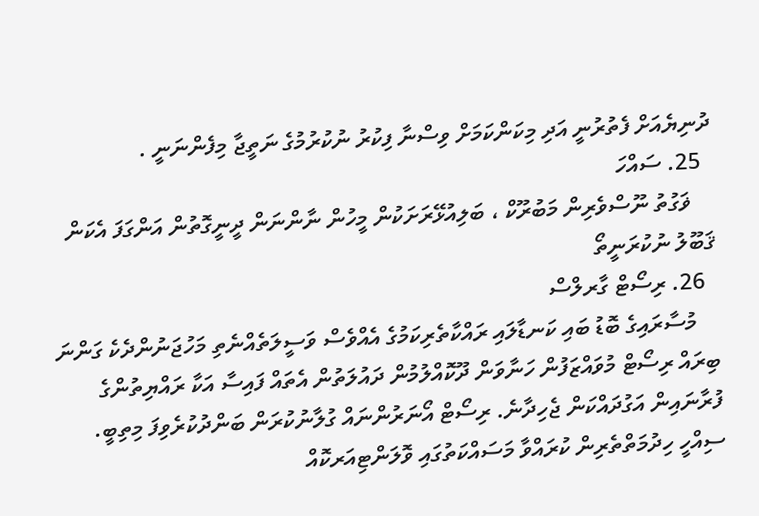ދުނިޔެއަށް ފެތުރުނީ އަދި މިކަންކަމަށް ވިސްނާ ފިކުރު ނުކުރުމުގެ ނަތީޖާ މިފެންނަނީ .
  25. ސައްހަ
    ޥަގުތު ނޫސްވެރިން މަބުރޫކް ، ބަލިއުޅޭރަށަކުން މީހުން ނާންނަން ދީނީގޮތުން އަންގަފަ އެކަން ޤަބޫލު ނުކުރަނީތޯ
  26. ރިސޯޓް ގާރލްސް
    މުސާރައިގެ ބޮޑު ބައި ކަނޑާލައި ރައްކާތެރިކަމުގެ އެއްވެސް ވަސީލަތެއްނެތި މަހުޖަނުންދެކެ ގަންނަ ބިރައް ރިސޯޓް މުވައްޒަފުން ހަނާވަން ދޫކޮއްލުމުން ދައުލަތުން އެތައް ފައިސާ އަކާ ރައްޔިތުންގެ ފުރާނައިން އަގުދައްކަން ޖެހިދާނެ. ރިސޯޓް އޯނަރުންނައް ގުލާނުކުރަން ބަންދުކުރެވިފަ މިތިބީ. ސިއްހީ ހިދުމަތްތެރިން ކުރައްވާ މަސައްކަތުގައި ވޮލަންޓިއަރކޮއް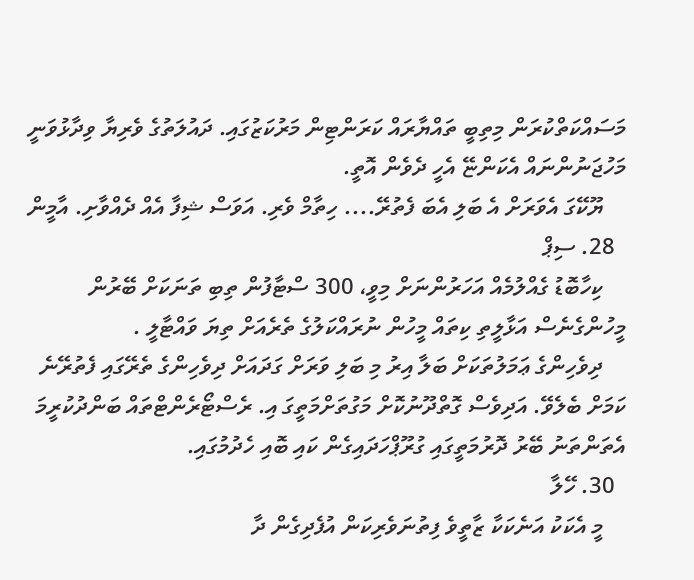މަސައްކަތްކުރަން މިތިބީ ތައްޔާރައް ކަރަންޓިން މަރުކަޒުގައި. ދައުލަތުގެ ވެރިޔާ ވިދާޅުވަނީ މަހުޖަނުންނައް އެކަންޏޭ އެހީ ދެވެން އޮތީ.
    ޔޫކޭގަ އެވަރަށް އެ ބަލި އެބަ ފެތުރޭ.... ހިތާމް ވެރި. އަވަސް ޝިފާ އެއް ދެއްވާށި. އާމީން
  28. ސިޕް
    ކިހާބޮޑު ގެއްލުމެއް އަހަރުންނަށް މިވީ، 300 ސްޓާފުން ތިބި ތަނަކަށް ބޭރުން މީހުންގެނެސް އަޅާލީތި ކިތައް މީހުން ނުރައްކަލުގެ ތެރެއަށް ތިޔަ ވައްޓާލީ .
    ދިވެހިންގެ ޢަމަލުތަކަށް ބަލާ އިރު މި ބަލި ވަރަށް ގަދައަށް ދިވެހިންގެ ތެރޭގައި ފެތުރޭނެ ކަމަށް ބެލެވޭ. އަދިވެސް ގޮތްދޫނުކޮށް މަގުތަށްމަތީގަ އި. ރެސްޓޯރެންޓްތައް ބަންދުކުރީމަ އެތަންތަނު ބޭރު ދޮރުމަތީގައި ގުރޫޕްހަދައިގެން ކައި ބޮއި ހެދުމުގައި.
  30. ހޭލާ
    މީ އެކަކު އަނެކަކާ ޒާތީވެ ފިތުނަވެރިކަން އުފެދިގެން ދާ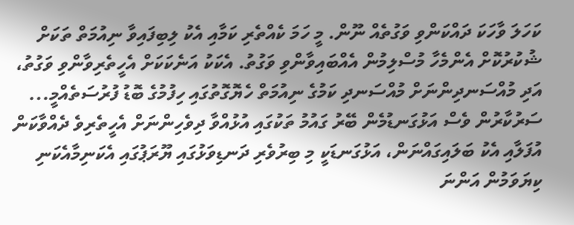ކަހަލަ ވާހަކަ ދައްކަންވި ވަގުތެއް ނޫން. މީ ހަމަ ކެއްތެރި ކަމާއި އެކު ލިބިފައިވާ ނިއުމަތް ތަކަށް ޝުކުރުކޮށް އެންމެހާ މުސްލިމުން އެއްބައިވާންވި ވަގުތު. އެކަކު އަނެކަކަށް އެހީތެރިވާންވި ވަގުތު، އަދި މުއްސަނދިންނަށް މުއްސަނދި ކަމުގެ ނިއުމަތް ހެޔޮގޮތުގައި ހިފުމުގެ ބޮޑު ފުރުސަތެއްމީ... ސަރުކާރުން ވެސް އަޅުގަނޑުމެން ބޭރު ގައުމު ތަކުގައި އުޅުއްވާ ދިވެހިންނަށް އެހީތެރިވެ ދެއްވާކަން އުފަލާއި އެކު ބަލައިގައްނަން، އަޅުގަނޑަކީ މި ބިރުވެރި ދަނޑިވަޅުގައި ޔޫރަޕުގައި އެކަނިމާއެކަނި ކިޔަވަމުން އަންނަ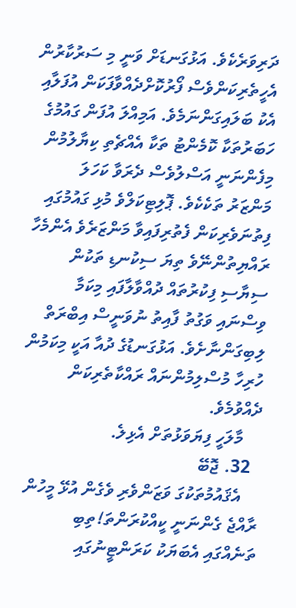ދަރިވަރެކެވެ. އަޅުގަނޑަށް ވަނީ މި ސަރުކާރުން އެހީތެރިކަންވެސް ފޯރުކޮށްދެއްވާފަކަން އުފަލާއި އެކު ބަލައިގަންނަމެވެ. އަމިއްލަ އުފަން ގައުމުގެ ހަބަރުތަކާ ކޮމެންޓު ތަކާ އެއްޗެތި ކިޔާލުމުން މިފެންނަނީ އަސްލުވެސް ދެރަވާ ކަހަލަ މަންޒަރު ތަކެކެވެ. ޕޮލިޓިކަލްވެ މުޅި ގައުމުގައި ފިތުނަވެރިކަން ފެތުރިފައިވާ މަންޒަރެވެ އެންމެހާ ރައްޔިތުންނޭވެ ތިޔަ ސިކުނޑި ތަކުން ސިޔާސި ފިކުރުތައް ދުއްވާލާފައި މިކަމާ ވިސްނައި ވަގުތު ފާއިތު ނުވަނީސް އިބްރަތް ލިބިގަންނާށެވެ. އަޅުގަނޑުގެ ދުއާ އަކީ މިކަމުން ހުރިހާ މުސްލިމުންނައް ރައްކާތެރިކަން ދެއްވުމެވެ.
    މާލަހީ ފިޔަވަޅުތަށް އެޅިލެ.
  32. ޖޮބޭ
    އެޤައުމުތަކުގަ ވަޒަންވެރި ވެގެން އުޅޭ މީހުން ރާއްޖެ ގެންނަނީ ކީއްކުރަންތަ!ތިބި ތަނެއްގައި އެބަޔަކު ކަރަންޓީނުގައި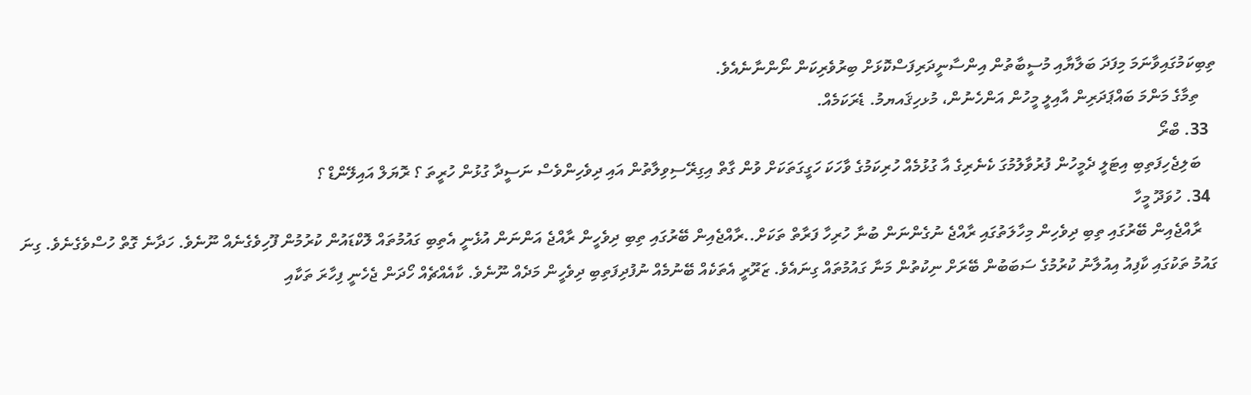ތިބިކަމުގައިވާނަމަ މިފަދަ ބަލާޔާއި މުސީބާތުން އިންސާނީދަރިފަސްކޮޅަށް ބިރުވެރިކަން ނޯންނާނެއެވެ.
    ތިމާގެ މަންމަ ބައްޕަދަރިން އާއިލީ މީހުން އަންހެނުން، މުޅހިޤައޔމު. ޑެރަކަމެއް.
  33. ބްރޯ
    ބަލިޖެހިފަތިބި އިޓަލީ ދެމީހުން ފުރުވާލުމުގަ ކެނެރިގެ އާ ގުޅުމެއް ހުރިކަމުގެ ވާހަކަ ހަގީގަތަކަށް ވުން ގާތް އިގިރޭސިވިލާތުން އައި ދިވެހިންވެސް ނަސީދާ ގުޅުން ހުރީތަ ؟ ރޮޔަލް އައިލޭންޑް ؟
  34. ހުވަދޫ މީހާ
    ރާއްޖެއިން ބޭރުގައި ތިބި ދިވެހިން މިހާލަތުގައި ރާއްޖެ ނުގެންނަން ބުނާ ހުރިހާ ފަރާތް ތަކަށް..ރާއްޖެއިން ބޭރުގައި ތިބި ދިވެހީން ރާއްޖެ އަންނަން އުޅެނީ އެތިބި ގައުމުތައް ލޮކްޑައުން ކުރުމުން ފޫހިވެގެނެއް ނޫނެވެ. ހަދާނެ ގޮތް ހުސްވެގެނެވެ. ގިނަ ގައުމު ތަކުގައި ކާފިއު އިއުލާނު ކުރުމުގެ ސަބަބުން ބޭރަށް ނިކުތުން މަނާ ގައުމުތައް ގިނައެވެ. ޒަރޫރީ އެތަކެއް ބޭނުމެއް ނުފުދިފަތިބި ދިވެހީން މަދެއް ނޫނެވެ. ކާއެއްޗެއް ހޯދަން ޖެހެނީ ފިހާރަ ތަކާއި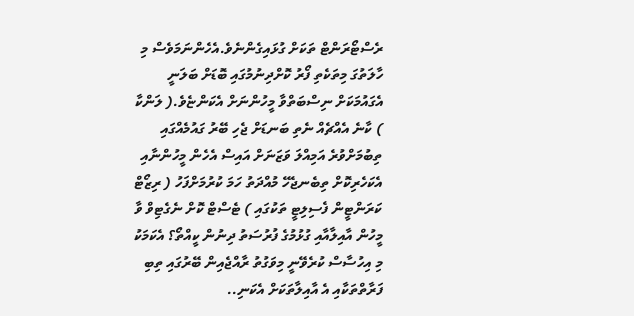ރެސްޓޯރަންޓް ތަކަށް ގުޅައިގެންނެވެ.އެހެންނަމަވެސް މި ހާލަތުގަ މިތަކެތި ފޯރު ކޮށްދިނުމުގައި ބޮޑަށް ބަލަނީ އެގައުމަކަށް ނިސްބަތްވާ މީހުންނަށް އެކަންޏެވެ.( ލަންކާ ) ކާނެ އެއްޗެއް ނެތި ބަނޑަށް ޖެހި ބޭރު ގައުމެއްގައި ތިބުމަށްވުރެ އަމިއްލަ ވަޒަނަށް އައިސް އެހެން މީހުންނާއި އެކަހެރިކޮށް ތިބެނޖެހޭ މުއްދަތު ހަމަ ކުރުމަށްފަހު ( ރިޒޯޓް ކަރަންޓީން ފެސިލިޓީ ތަކުގައި ) ޓެސްޓް ކޮށް ނެގެޓިވް ވާ މީހުން އާއިލާއާއި ގުޅުމުގެ ފުރުސަތު ދިނުން ކީއްތޯ؟ އެކަމަކު މި އިހުސާސް ކުރެވޭނީ މިވަގުތު ރާއްޖެއިން ބޭރުގައި ތިބި ފަރާތްތަކާއި އެ އާއިލާތަކަށް އެކަނި..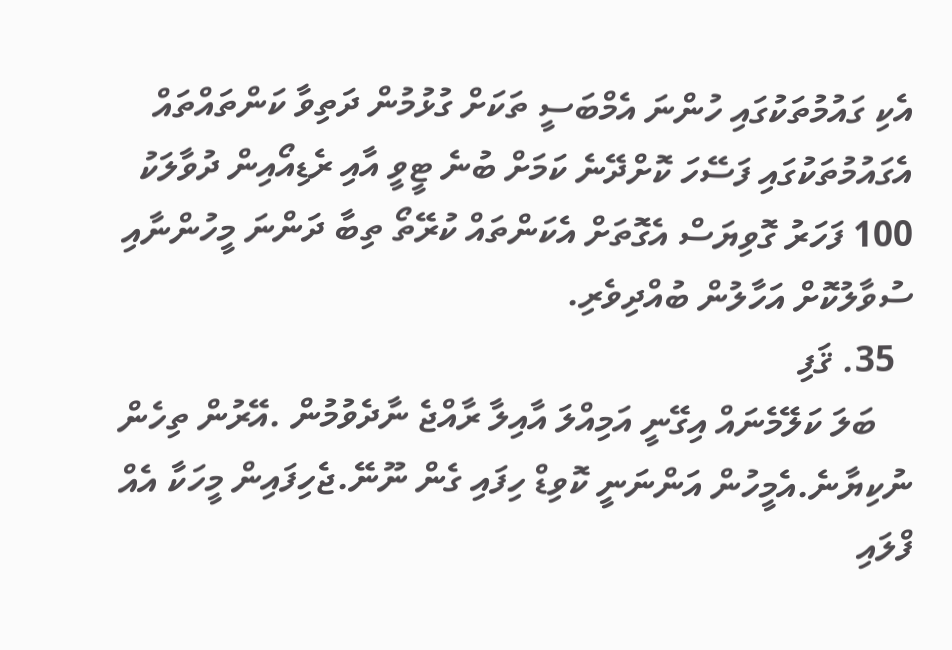އެކި ގައުމުތަކުގައި ހުންނަ އެމްބަސީ ތަކަށް ގުޅުމުން ދަތިވާ ކަންތައްތައް އެގައުމުތަކުގައި ފަސޭހަ ކޮށްދޭނެ ކަމަށް ބުނެ ޓީވީ އާއި ރެޑިއޯއިން ދުވާލަކު 100 ފަހަރު ގޮވިޔަސް އެގޮތަށް އެކަންތައް ކުރޭތޯ ތިބާ ދަންނަ މީހުންނާއި ސުވާލުކޮށް އަހާލުން ބުއްދިވެރި.
  35. ޤަފި
    ބަލަ ކަލޭމެނައް އިގޭނީ އަމިއްލަ އާއިލާ ރާއްޖެ ނާދެވުމުން .އޭރުން ތިހެން ނުކިޔާނެ.އެމީހުން އަންނަނީ ކޮވިޑް ހިފައި ގެން ނޫނޭ.ޖެހިފައިން މީހަކާ އެއް ފްލައި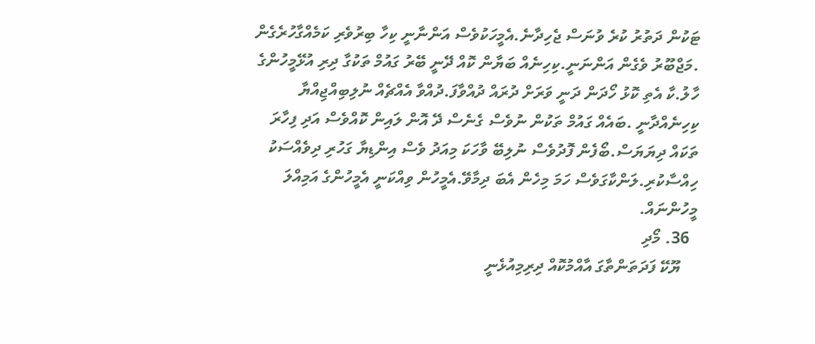ޓަކުން ދަތުރު ކުރެ ވުނަސް ޖެހިދާނެ.އެމީހަކުވެސް އަންނާނީ ކިހާ ބިރުވެރި ކަމެއްގާހުރެގެން .މަޖްބޫރު ވެގެން އަންނަނީ.ކިހިނެއް ބަޔާން ކޮއް ދޭނީ ބޭރު ގައުމް ތަކުގާ ދިރި އުޅޭމީހުންގެ ހާލު.ކާ އެތި ކޮޅު ހޯދަން ދަނީ ވަރަށް ދުރައް ދުއްވާފަ.ދުއްވާ އެއްޗެއް ނުލިބިއްޖިއްޔާ ކިހިނެއްދާނީ .ބައެއް ގައުމް ތަކުން ނުވެސް ގެނެސް ދޭ އޮން ލައިން ކޮއްވެސް އަދި ފިހާރަ ތަކައް ދިޔަޔަސް.ބޯފެން ފޮދުވެސް ނުލިބޭ ވާހަކަ މިއަދު ވެސް އިންޑިޔާ ގަހުރި ދިވެއްސަކު ހިއްސާކުރި.ލަންކާގަވެސް ހަމަ މިހެން އެބަ ދިމާވޭ.އެމީހުން ވިއްކަނީ އެމީހުންގެ އަމިއްލަ މީހުންނައް.
  36. މޯދި
    ޔޫކޭ ފަދަތަންތާގަ އާއްމުކޮއް ދިރިމިއުޅެނީ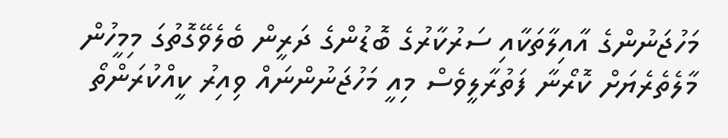މަހުޖަނުންގެ އާއިލާތަކާއި ސަރުކާރުގެ ބޮޑުންގެ ދަރީން ބެލެވޭގޮތުގަ މިމީހުން މާލެތެރެޔަށް ކޮރޯނާ ފަތުރާލީވެސް މިއީ މަހުޖަނުންނައް ވިއިރު ކީއްކުރަންތޯ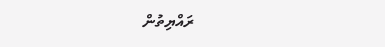ރައްޔިތުން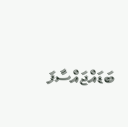ބަޑައްޖައްސާފަ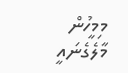މިމީހުން މާލެގެނައީ